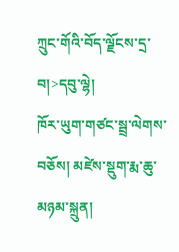ཀྲུང་གོའི་བོད་ལྗོངས་དྲ་བ།>དབུ་ལྷེ།
ཁོར་ཡུག་གཙང་སྦྲ་ལེགས་བཅོས། མཛེས་སྡུག་རྨ་ཆུ་མཉམ་སྐྲུན།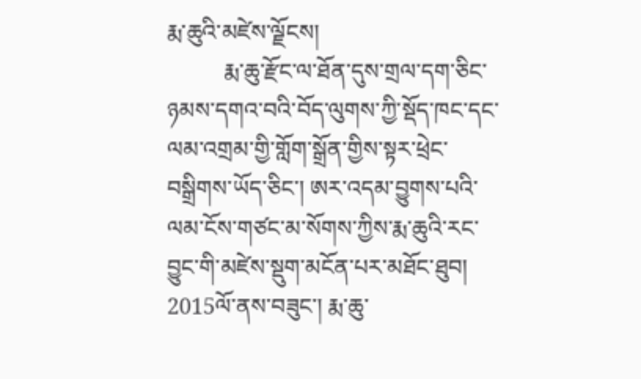རྨ་ཆུའི་མཛེས་ལྗོངས།
          རྨ་ཆུ་རྫོང་ལ་ཐོན་དུས་གྲལ་དག་ཅིང་ཉམས་དགའ་བའི་བོད་ལུགས་ཀྱི་སྡོད་ཁང་དང་ལམ་འགྲམ་གྱི་གློག་སྒྲོན་གྱིས་སྟར་ཕྲེང་བསྒྲིགས་ཡོད་ཅིང་། ཨར་འདམ་བྱུགས་པའི་ལམ་ངོས་གཙང་མ་སོགས་ཀྱིས་རྨ་ཆུའི་རང་བྱུང་གི་མཛེས་སྡུག་མངོན་པར་མཐོང་ཐུབ། 2015ལོ་ནས་བཟུང་། རྨ་ཆུ་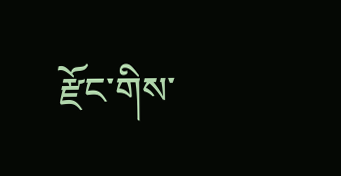རྫོང་གིས་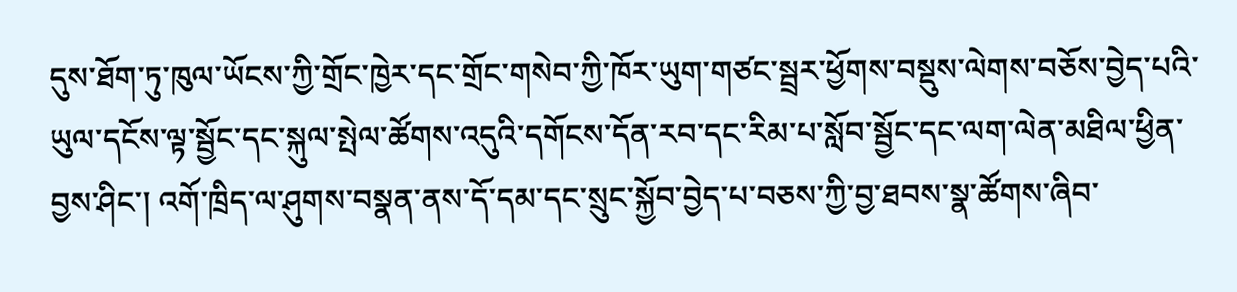དུས་ཐོག་ཏུ་ཁུལ་ཡོངས་ཀྱི་གྲོང་ཁྱེར་དང་གྲོང་གསེབ་ཀྱི་ཁོར་ཡུག་གཙང་སྦྲར་ཕྱོགས་བསྡུས་ལེགས་བཅོས་བྱེད་པའི་ཡུལ་དངོས་ལྟ་སྦྱོང་དང་སྐུལ་སྤེལ་ཚོགས་འདུའི་དགོངས་དོན་རབ་དང་རིམ་པ་སློབ་སྦྱོང་དང་ལག་ལེན་མཐིལ་ཕྱིན་བྱས་ཤིང་། འགོ་ཁྲིད་ལ་ཤུགས་བསྣན་ནས་དོ་དམ་དང་སྲུང་སྐྱོབ་བྱེད་པ་བཅས་ཀྱི་བྱ་ཐབས་སྣ་ཚོགས་ཞིབ་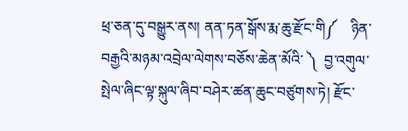ཕྲ་ཅན་དུ་བསྒྱུར་ནས། ནན་ཏན་སྒོས་རྨ་ཆུ་རྫོང་གི༼    ཉིན་བརྒྱའི་མཉམ་འབྲེལ་ལེགས་བཅོས་ཆེན་མོའི་ ༽  བྱ་འགུལ་སྤེལ་ཞིང་ལྟ་སྐུལ་ཞིབ་བཤེར་ཚན་ཆུང་བཙུགས་ཏེ། རྫོང་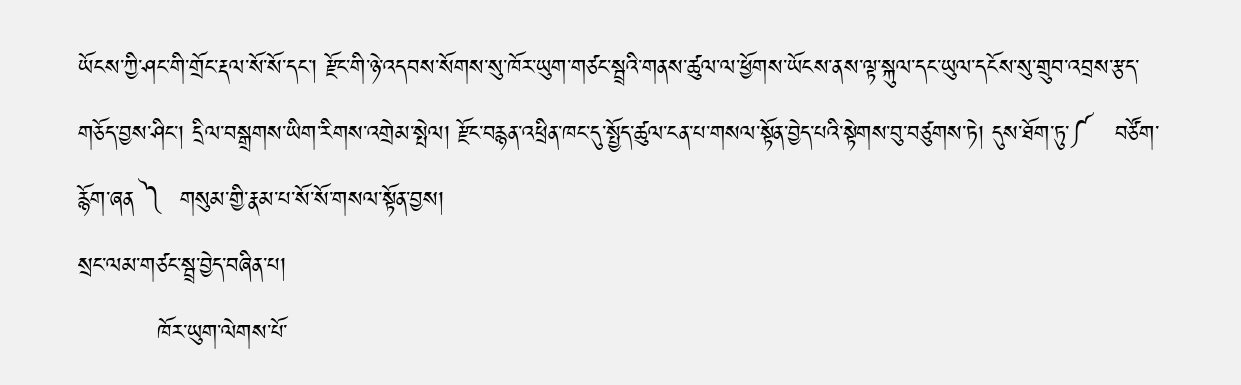ཡོངས་ཀྱི་ཤང་གི་གྲོང་རྡལ་སོ་སོ་དང་། རྫོང་གི་ཉེ་འདབས་སོགས་སུ་ཁོར་ཡུག་གཙང་སྦྲའི་གནས་ཚུལ་ལ་ཕྱོགས་ཡོངས་ནས་ལྟ་སྐུལ་དང་ཡུལ་དངོས་སུ་གྲུབ་འབྲས་རྩད་གཅོད་བྱས་ཤིང་། དྲིལ་བསྒྲགས་ཡིག་རིགས་འགྲེམ་སྤེལ། རྫོང་བརྙན་འཕྲིན་ཁང་དུ་སྤྱོད་ཚུལ་ངན་པ་གསལ་སྟོན་བྱེད་པའི་སྟེགས་བུ་བཙུགས་ཏེ། དུས་ཐོག་ཏུ་༼   བཙོག་རྙོག་ཞན ༽  གསུམ་གྱི་རྣམ་པ་སོ་སོ་གསལ་སྟོན་བྱས།
སྲང་ལམ་གཙང་སྦྲ་བྱེད་བཞིན་པ།
          ཁོར་ཡུག་ལེགས་པོ་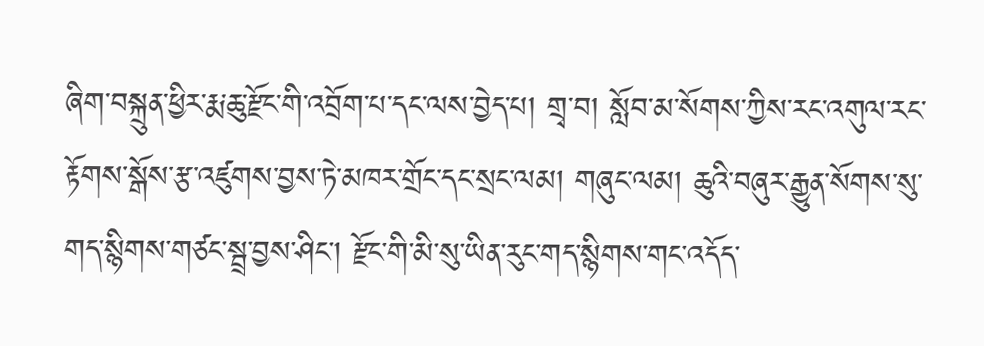ཞིག་བསྐྲུན་ཕྱིར་རྨ་ཆུ་རྫོང་གི་འབྲོག་པ་དང་ལས་བྱེད་པ། གྲྭ་བ། སློབ་མ་སོགས་ཀྱིས་རང་འགུལ་རང་རྟོགས་སྒོས་རྩ་འཛུགས་བྱས་ཏེ་མཁར་གྲོང་དང་སྲང་ལམ། གཞུང་ལམ། ཆུའི་བཞུར་རྒྱུན་སོགས་སུ་གད་སྙིགས་གཙང་སྦྲ་བྱས་ཤིང་། རྫོང་གི་མི་སུ་ཡིན་རུང་གད་སྙིགས་གང་འདོད་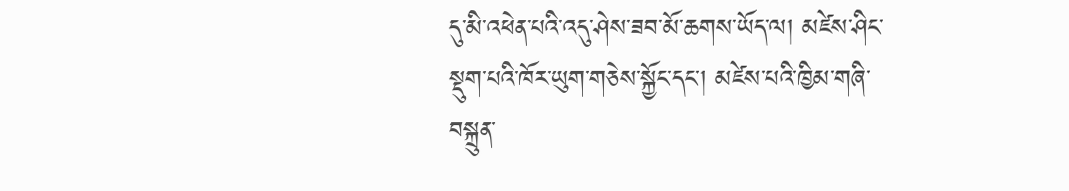དུ་མི་འཕེན་པའི་འདུ་ཤེས་ཟབ་མོ་ཆགས་ཡོད་ལ། མཛེས་ཤིང་སྡུག་པའི་ཁོར་ཡུག་གཅེས་སྐྱོང་དང་། མཛེས་པའི་ཁྱིམ་གཞི་བསྐྲུན་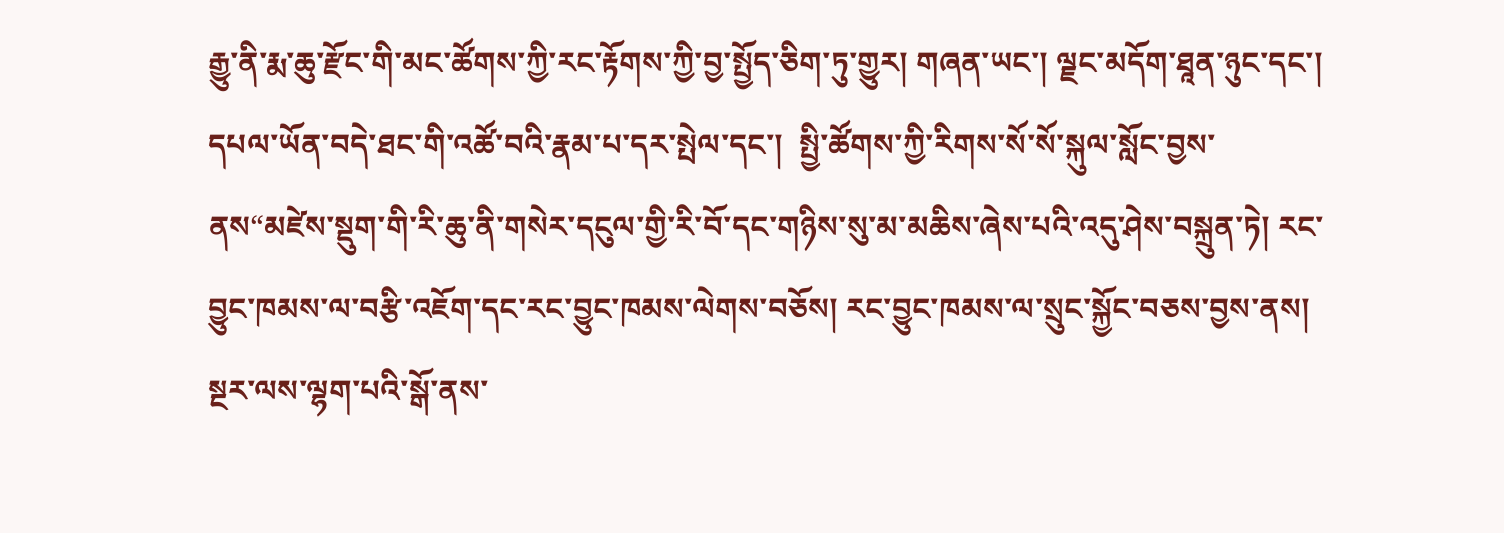རྒྱུ་ནི་རྨ་ཆུ་རྫོང་གི་མང་ཚོགས་ཀྱི་རང་རྟོགས་ཀྱི་བྱ་སྤྱོད་ཅིག་ཏུ་གྱུར། གཞན་ཡང་། ལྗང་མདོག་ཐཱན་ཉུང་དང་། དཔལ་ཡོན་བདེ་ཐང་གི་འཚོ་བའི་རྣམ་པ་དར་སྤེལ་དང་།  སྤྱི་ཚོགས་ཀྱི་རིགས་སོ་སོ་སྐུལ་སློང་བྱས་ནས“མཛེས་སྡུག་གི་རི་ཆུ་ནི་གསེར་དངུལ་གྱི་རི་བོ་དང་གཉིས་སུ་མ་མཆིས་ཞེས་པའི་འདུ་ཤེས་བསྐྲུན་ཏེ། རང་བྱུང་ཁམས་ལ་བརྩི་འཇོག་དང་རང་བྱུང་ཁམས་ལེགས་བཅོས། རང་བྱུང་ཁམས་ལ་སྲུང་སྐྱོང་བཅས་བྱས་ནས། སྔར་ལས་ལྷག་པའི་སྒོ་ནས་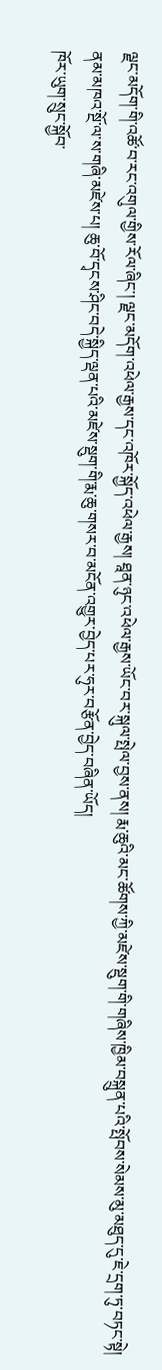ལྗང་མདོག་གི་འཚོ་བ་རང་འགུལ་གྱིས་རོལ་ཞིང་། ལྗང་མདོག་འཕེལ་རྒྱས་དང་འཁོར་སྐྱོད་འཕེལ་རྒྱས། ཐཱན་ཉུང་འཕེལ་རྒྱས་ཡོང་བར་སྐུལ་སྤེལ་བྱས་ནས། རྨ་ཆུའི་མང་ཚོགས་ཀྱི་མཛེས་སྡུག་གི་གཞིས་ཁྱིམ་བསྐྲུན་པའི་སྤོབས་སེམས་མུ་མཐུད་དུ་ཇེ་དྲག་ཏུ་བཏང་སྟེ། ནམ་མཁའ་སྔོ་ལ་ས་གཞི་མཛེས་པ། ཆུ་བོ་དྭངས་ཤིང་བདེ་སྐྱིད་ལྡན་པའི་མཛེས་སྡུག་གི་རྨ་ཆུ་གསར་བ་མངོན་འགྱུར་བྱེད་པར་ཧུར་བརྩོན་བྱེད་བཞིན་ཡོད།
ཁོར་ཡུག་སྲུང་སྐྱོབ་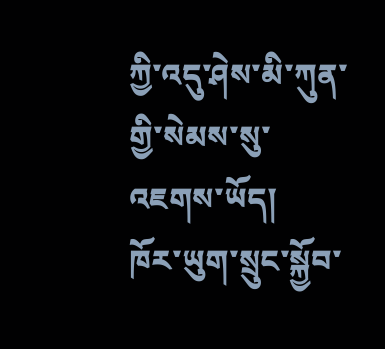ཀྱི་འདུ་ཤེས་མི་ཀུན་གྱི་སེམས་སུ་འཇགས་ཡོད།
ཁོར་ཡུག་སྲུང་སྐྱོབ་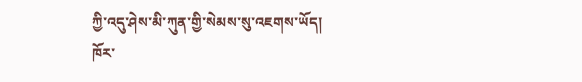ཀྱི་འདུ་ཤེས་མི་ཀུན་གྱི་སེམས་སུ་འཇགས་ཡོད།
ཁོར་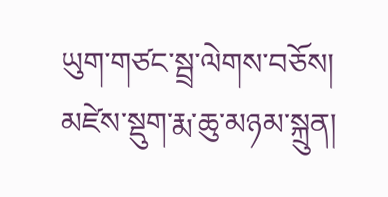ཡུག་གཙང་སྦྲ་ལེགས་བཅོས། མཛེས་སྡུག་རྨ་ཆུ་མཉམ་སྐྲུན།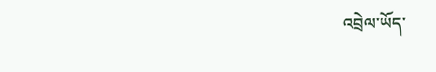འབྲེལ་ཡོད་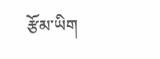རྩོམ་ཡིག